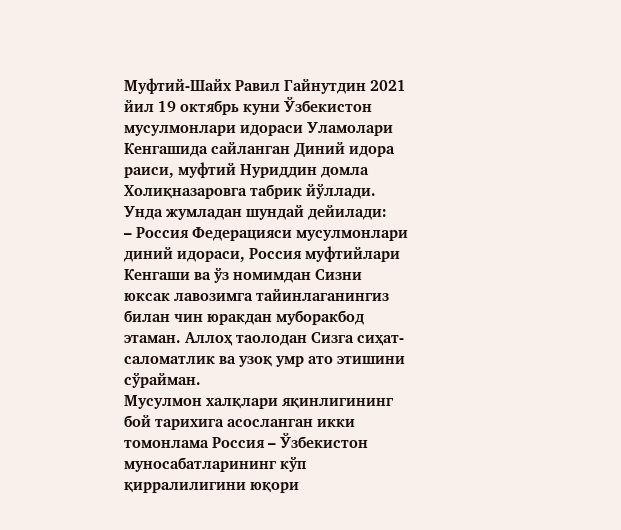Муфтий-Шайх Равил Гайнутдин 2021 йил 19 октябрь куни Ўзбекистон мусулмонлари идораси Уламолари Кенгашида сайланган Диний идора раиси, муфтий Нуриддин домла Холиқназаровга табрик йўллади. Унда жумладан шундай дейилади:
– Россия Федерацияси мусулмонлари диний идораси, Россия муфтийлари Кенгаши ва ўз номимдан Сизни юксак лавозимга тайинлаганингиз билан чин юракдан муборакбод этаман. Аллоҳ таолодан Сизга сиҳат-саломатлик ва узоқ умр ато этишини сўрайман.
Мусулмон халқлари яқинлигининг бой тарихига асосланган икки томонлама Россия – Ўзбекистон муносабатларининг кўп қирралилигини юқори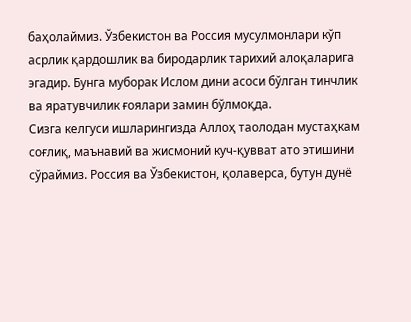баҳолаймиз. Ўзбекистон ва Россия мусулмонлари кўп асрлик қардошлик ва биродарлик тарихий алоқаларига эгадир. Бунга муборак Ислом дини асоси бўлган тинчлик ва яратувчилик ғоялари замин бўлмоқда.
Сизга келгуси ишларингизда Аллоҳ таолодан мустаҳкам соғлиқ, маънавий ва жисмоний куч-қувват ато этишини сўраймиз. Россия ва Ўзбекистон, қолаверса, бутун дунё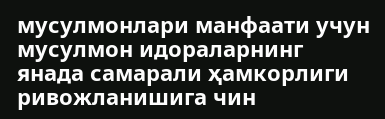мусулмонлари манфаати учун мусулмон идораларнинг янада самарали ҳамкорлиги ривожланишига чин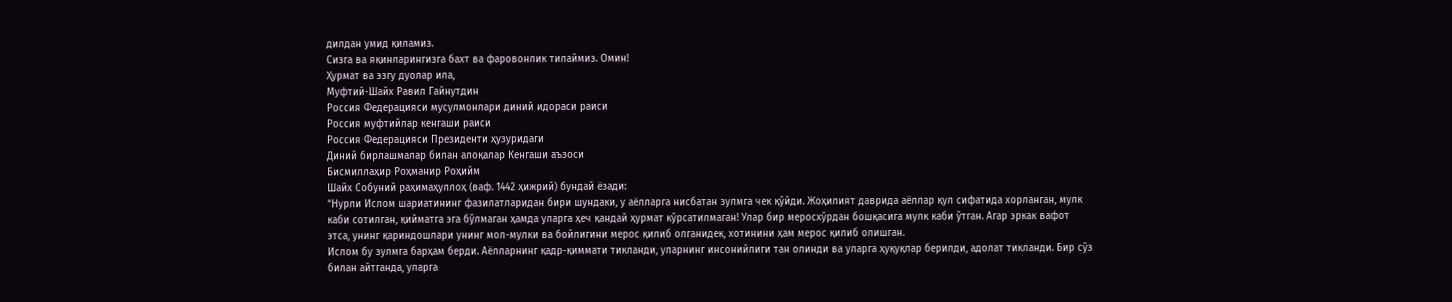дилдан умид қиламиз.
Сизга ва яқинларингизга бахт ва фаровонлик тилаймиз. Омин!
Ҳурмат ва эзгу дуолар ила,
Муфтий-Шайх Равил Гайнутдин
Россия Федерацияси мусулмонлари диний идораси раиси
Россия муфтийлар кенгаши раиси
Россия Федерацияси Президенти ҳузуридаги
Диний бирлашмалар билан алоқалар Кенгаши аъзоси
Бисмиллаҳир Роҳманир Роҳийм
Шайх Собуний раҳимаҳуллоҳ (ваф. 1442 ҳижрий) бундай ёзади:
“Нурли Ислом шариатининг фазилатларидан бири шундаки, у аёлларга нисбатан зулмга чек қўйди. Жоҳилият даврида аёллар қул сифатида хорланган, мулк каби сотилган, қийматга эга бўлмаган ҳамда уларга ҳеч қандай ҳурмат кўрсатилмаган! Улар бир меросхўрдан бошқасига мулк каби ўтган. Агар эркак вафот этса, унинг қариндошлари унинг мол-мулки ва бойлигини мерос қилиб олганидек, хотинини ҳам мерос қилиб олишган.
Ислом бу зулмга барҳам берди. Аёлларнинг қадр-қиммати тикланди, уларнинг инсонийлиги тан олинди ва уларга ҳуқуқлар берилди, адолат тикланди. Бир сўз билан айтганда, уларга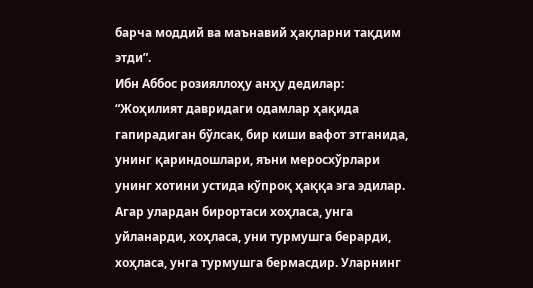барча моддий ва маънавий ҳақларни тақдим этди”.
Ибн Аббос розияллоҳу анҳу дедилар: “Жоҳилият давридаги одамлар ҳақида гапирадиган бўлсак, бир киши вафот этганида, унинг қариндошлари, яъни меросхўрлари унинг хотини устида кўпроқ ҳаққа эга эдилар. Агар улардан бирортаси хоҳласа, унга уйланарди, хоҳласа, уни турмушга берарди, хоҳласа, унга турмушга бермасдир. Уларнинг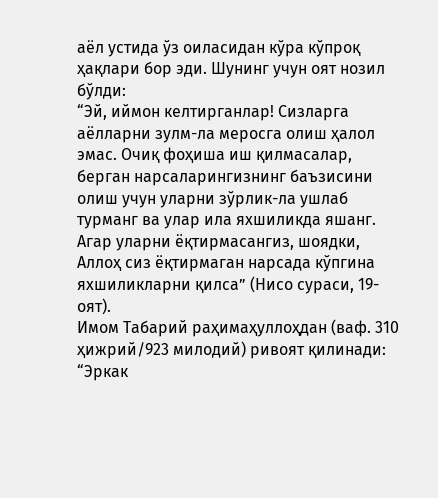аёл устида ўз оиласидан кўра кўпроқ ҳақлари бор эди. Шунинг учун оят нозил бўлди:
“Эй, иймон келтирганлар! Сизларга аёлларни зулм-ла меросга олиш ҳалол эмас. Очиқ фоҳиша иш қилмасалар, берган нарсаларингизнинг баъзисини олиш учун уларни зўрлик-ла ушлаб турманг ва улар ила яхшиликда яшанг. Агар уларни ёқтирмасангиз, шоядки, Аллоҳ сиз ёқтирмаган нарсада кўпгина яхшиликларни қилса” (Нисо сураси, 19-оят).
Имом Табарий раҳимаҳуллоҳдан (ваф. 310 ҳижрий/923 милодий) ривоят қилинади: “Эркак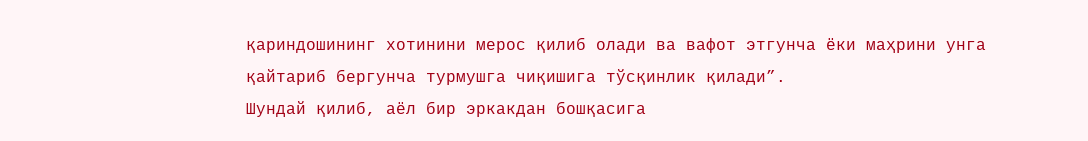қариндошининг хотинини мерос қилиб олади ва вафот этгунча ёки маҳрини унга қайтариб бергунча турмушга чиқишига тўсқинлик қилади”.
Шундай қилиб, аёл бир эркакдан бошқасига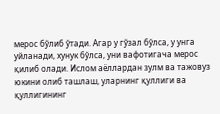мерос бўлиб ўтади. Агар у гўзал бўлса, у унга уйланади, хунук бўлса, уни вафотигача мерос қилиб олади. Ислом аёллардан зулм ва тажовуз юкини олиб ташлаш, уларнинг қуллиги ва қуллигининг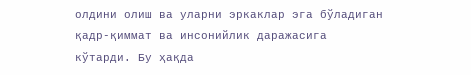олдини олиш ва уларни эркаклар эга бўладиган қадр-қиммат ва инсонийлик даражасига кўтарди. Бу ҳақда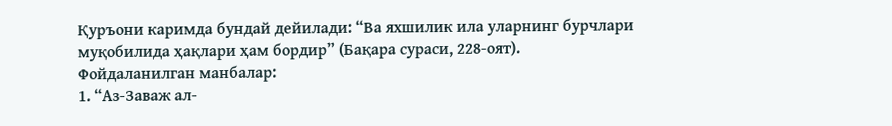Қуръони каримда бундай дейилади: “Ва яхшилик ила уларнинг бурчлари муқобилида ҳақлари ҳам бордир” (Бақара сураси, 228-оят).
Фойдаланилган манбалар:
1. “Аз-Заваж ал-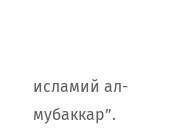исламий ал-мубаккар”.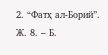2. “Фатҳ ал-Борий”. Ж. 8. – Б.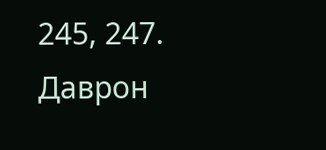245, 247.
Даврон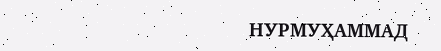НУРМУҲАММАД